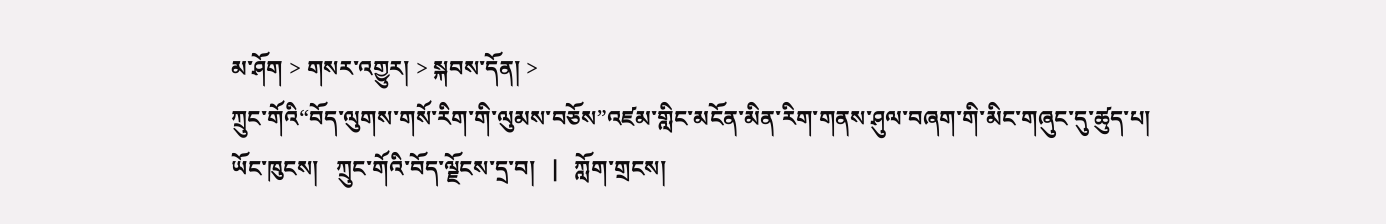མ་ཤོག > གསར་འགྱུར། > སྐབས་དོན། >
ཀྲུང་གོའི“བོད་ལུགས་གསོ་རིག་གི་ལུམས་བཅོས”འཛམ་གླིང་མངོན་མིན་རིག་གནས་ཤུལ་བཞག་གི་མིང་གཞུང་དུ་ཚུད་པ།
ཡོང་ཁུངས།   ཀྲུང་གོའི་བོད་ལྗོངས་དྲ་བ།   |   ཀློག་གྲངས།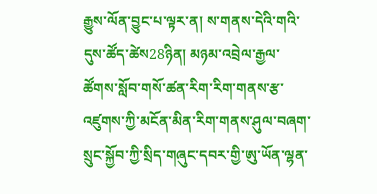རྒྱུས་ལོན་བྱུང་པ་ལྟར་ན། ས་གནས་དེའི་གའི་དུས་ཚོད་ཚེས28ཉིན། མཉམ་འབྲེལ་རྒྱལ་ཚོགས་སློབ་གསོ་ཚན་རིག་རིག་གནས་རྩ་འཛུགས་ཀྱི་མངོན་མིན་རིག་གནས་ཤུལ་བཞག་སྲུང་སྐྱོབ་ཀྱི་སྲིད་གཞུང་དབར་གྱི་ཨུ་ཡོན་ལྷན་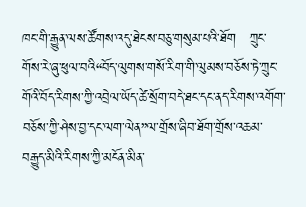ཁང་གི་རྒྱུན་ལས་ཚོགས་འདུ་ཐེངས་བཅུ་གསུམ་པའི་ཐོག   ཀྲུང་གོས་རེ་ཞུ་ཕུལ་བའི“བོད་ལུགས་གསོ་རིག་གི་ལུམས་བཅོས་ཏེ་ཀྲུང་གོའི་བོད་རིགས་ཀྱི་འབྲེལ་ཡོད་ཚེ་སྲོག་བདེ་ཐང་དང་ནད་རིགས་འགོག་བཅོས་ཀྱི་ཤེས་བྱ་དང་ལག་ལེན”ལ་གྲོས་ཞིབ་ཐོག་གྲོས་འཆམ་བརྒྱུད་མིའི་རིགས་ཀྱི་མངོན་མིན་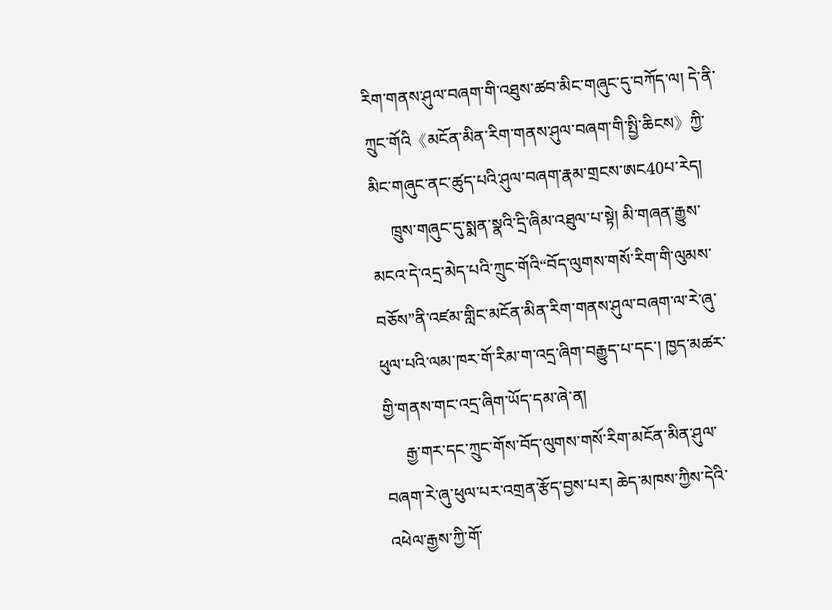རིག་གནས་ཤུལ་བཞག་གི་འཐུས་ཚབ་མིང་གཞུང་དུ་བཀོད་ལ། དེ་ནི་ཀྲུང་གོའི《མངོན་མིན་རིག་གནས་ཤུལ་བཞག་གི་སྤྱི་ཆིངས》ཀྱི་མིང་གཞུང་ནང་ཚུད་པའི་ཤུལ་བཞག་རྣམ་གྲངས་ཨང40པ་རེད།
     ཁྲུས་གཞུང་དུ་སྨན་སྣའི་དྲི་ཞིམ་འཐུལ་པ་སྟེ། མི་གཞན་རྒྱུས་མངའ་དེ་འདྲ་མེད་པའི་ཀྲུང་གོའི“བོད་ལུགས་གསོ་རིག་གི་ལུམས་བཅོས”ནི་འཛམ་གླིང་མངོན་མིན་རིག་གནས་ཤུལ་བཞག་ལ་རེ་ཞུ་ཕུལ་པའི་ལམ་ཁར་གོ་རིམ་ག་འདྲ་ཞིག་བརྒྱུད་པ་དང་། ཁྱད་མཚར་གྱི་གནས་གང་འདྲ་ཞིག་ཡོད་དམ་ཞེ་ན།
     རྒྱ་གར་དང་ཀྲུང་གོས་བོད་ལུགས་གསོ་རིག་མངོན་མིན་ཤུལ་བཞག་རེ་ཞུ་ཕུལ་པར་འགྲན་རྩོད་བྱས་པར། ཆེད་མཁས་ཀྱིས་དེའི་འཕེལ་རྒྱས་ཀྱི་གོ་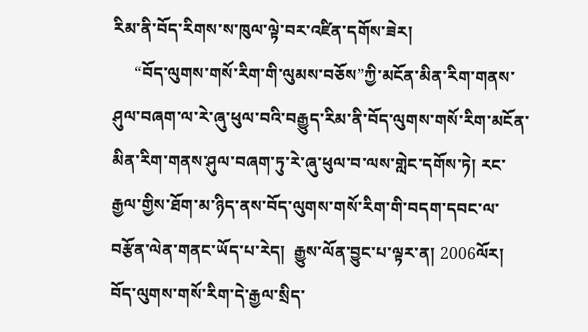རིམ་ནི་བོད་རིགས་ས་ཁུལ་ལྟེ་བར་འཛིན་དགོས་ཟེར།
     “བོད་ལུགས་གསོ་རིག་གི་ལུམས་བཅོས”ཀྱི་མངོན་མིན་རིག་གནས་ཤུལ་བཞག་ལ་རེ་ཞུ་ཕུལ་བའི་བརྒྱུད་རིམ་ནི་བོད་ལུགས་གསོ་རིག་མངོན་མིན་རིག་གནས་ཤུལ་བཞག་ཏུ་རེ་ཞུ་ཕུལ་བ་ལས་གླེང་དགོས་ཏེ། རང་རྒྱལ་གྱིས་ཐོག་མ་ཉིད་ནས་བོད་ལུགས་གསོ་རིག་གི་བདག་དབང་ལ་བརྩོན་ལེན་གནང་ཡོད་པ་རེད།  རྒྱུས་ལོན་བྱུང་པ་ལྟར་ན། 2006ལོར། བོད་ལུགས་གསོ་རིག་དེ་རྒྱལ་སྲིད་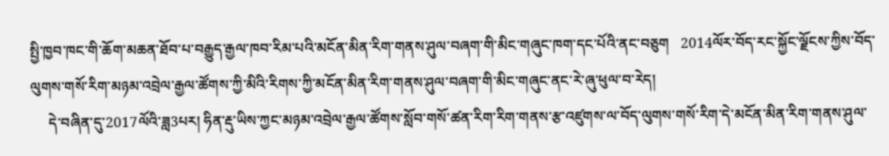སྤྱི་ཁྱབ་ཁང་གི་ཆོག་མཆན་ཐོབ་པ་བརྒྱུད་རྒྱལ་ཁབ་རིམ་པའི་མངོན་མིན་རིག་གནས་ཤུལ་བཞག་གི་མིང་གཞུང་ཁག་དང་པོའི་ནང་བཅུག   2014ལོར་བོད་རང་སྐྱོང་ལྗོངས་ཀྱིས་བོད་ལུགས་གསོ་རིག་མཉམ་འབྲེལ་རྒྱལ་ཚོགས་ཀྱི་མིའི་རིགས་ཀྱི་མངོན་མིན་རིག་གནས་ཤུལ་བཞག་གི་མིང་གཞུང་ནང་རེ་ཞུ་ཕུལ་བ་རེད།
     དེ་བཞིན་དུ་2017ལོའི་ཟླ3པར། ཧིན་རྡུ་ཡིས་ཀྱང་མཉམ་འབྲེལ་རྒྱལ་ཚོགས་སློབ་གསོ་ཚན་རིག་རིག་གནས་རྩ་འཛུགས་ལ་བོད་ལུགས་གསོ་རིག་དེ་མངོན་མིན་རིག་གནས་ཤུལ་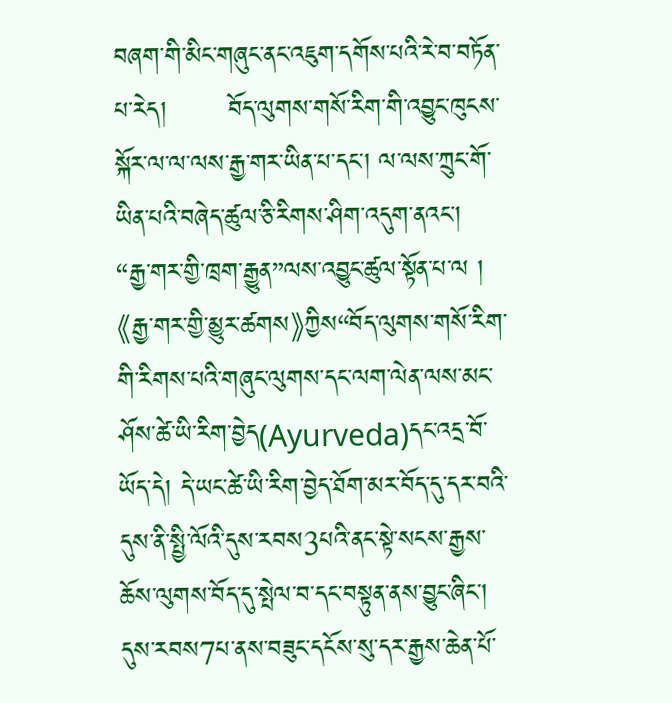བཞག་གི་མིང་གཞུང་ནང་འཇུག་དགོས་པའི་རེ་བ་བཏོན་པ་རེད།       བོད་ལུགས་གསོ་རིག་གི་འབྱུང་ཁུངས་སྐོར་ལ་ལ་ལས་རྒྱ་གར་ཡིན་པ་དང་། ལ་ལས་ཀྲུང་གོ་ཡིན་པའི་བཞེད་ཚུལ་ཅི་རིགས་ཤིག་འདུག་ནའང་།   “རྒྱ་གར་གྱི་ཁྲག་རྒྱུན”ལས་འབྱུང་ཚུལ་སྟོན་པ་ལ ། 《རྒྱ་གར་གྱི་མྱུར་ཚགས》ཀྱིས“བོད་ལུགས་གསོ་རིག་གི་རིགས་པའི་གཞུང་ལུགས་དང་ལག་ལེན་ལས་མང་ཤོས་ཚེ་ཡི་རིག་བྱེད(Ayurveda)དང་འདྲ་བོ་ཡོད་དེ། དེ་ཡང་ཚེ་ཡི་རིག་བྱེད་ཐོག་མར་བོད་དུ་དར་བའི་དུས་ནི་སྤྱི་ལོའི་དུས་རབས3པའི་ནང་སྟེ་སངས་རྒྱས་ཆོས་ལུགས་བོད་དུ་སྤེལ་བ་དང་བསྟུན་ནས་བྱུང་ཞིང་། དུས་རབས7པ་ནས་བཟུང་དངོས་སུ་དར་རྒྱས་ཆེན་པོ་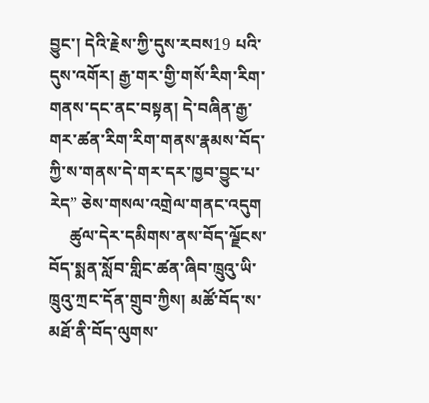བྱུང་། དེའི་རྗེས་ཀྱི་དུས་རབས19 པའི་དུས་འགོར། རྒྱ་གར་གྱི་གསོ་རིག་རིག་གནས་དང་ནང་བསྟན། དེ་བཞིན་རྒྱ་གར་ཚན་རིག་རིག་གནས་རྣམས་བོད་ཀྱི་ས་གནས་དེ་གར་དར་ཁྱབ་བྱུང་པ་རེད” ཅེས་གསལ་འགྲེལ་གནང་འདུག
     ཚུལ་དེར་དམིགས་ནས་བོད་ལྗོངས་བོད་སྨན་སློབ་གླིང་ཚན་ཞིབ་ཁྲུའུ་ཡི་ཁྲུའུ་ཀྲང་དོན་གྲུབ་ཀྱིས། མཚོ་བོད་ས་མཐོ་ནི་བོད་ལུགས་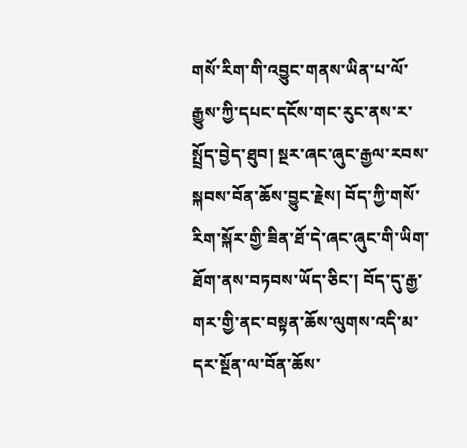གསོ་རིག་གི་འབྱུང་གནས་ཡིན་པ་ལོ་རྒྱུས་ཀྱི་དཔང་དངོས་གང་རུང་ནས་ར་སྤྲོད་བྱེད་ཐུབ། སྔར་ཞང་ཞུང་རྒྱལ་རབས་སྐབས་བོན་ཆོས་བྱུང་རྗེས། བོད་ཀྱི་གསོ་རིག་སྐོར་གྱི་ཟིན་ཐོ་དེ་ཞང་ཞུང་གི་ཡིག་ཐོག་ནས་བཏབས་ཡོད་ཅིང་། བོད་དུ་རྒྱ་གར་གྱི་ནང་བསྟན་ཆོས་ལུགས་འདི་མ་དར་སྔོན་ལ་བོན་ཆོས་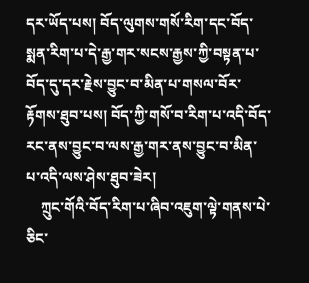དར་ཡོད་པས། བོད་ལུགས་གསོ་རིག་དང་བོད་སྨན་རིག་པ་དེ་རྒྱ་གར་སངས་རྒྱས་ཀྱི་བསྟན་པ་བོད་དུ་དར་རྗེས་བྱུང་བ་མིན་པ་གསལ་བོར་རྟོགས་ཐུབ་པས། བོད་ཀྱི་གསོ་བ་རིག་པ་འདི་བོད་རང་ནས་བྱུང་བ་ལས་རྒྱ་གར་ནས་བྱུང་བ་མིན་པ་འདི་ལས་ཤེས་ཐུབ་ཟེར།
    ཀྲུང་གོའི་བོད་རིག་པ་ཞིབ་འཇུག་ལྟེ་གནས་པེ་ཅིང་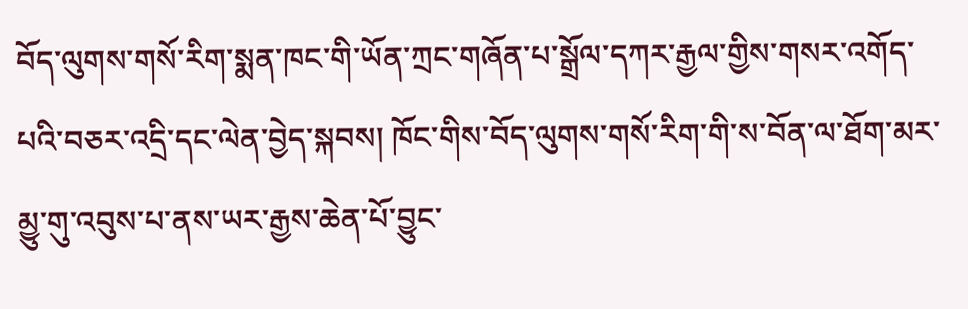བོད་ལུགས་གསོ་རིག་སྨན་ཁང་གི་ཡོན་ཀྲང་གཞོན་པ་སྒྲོལ་དཀར་རྒྱལ་གྱིས་གསར་འགོད་པའི་བཅར་འདྲི་དང་ལེན་བྱེད་སྐབས། ཁོང་གིས་བོད་ལུགས་གསོ་རིག་གི་ས་བོན་ལ་ཐོག་མར་མྱུ་གུ་འབུས་པ་ནས་ཡར་རྒྱས་ཆེན་པོ་བྱུང་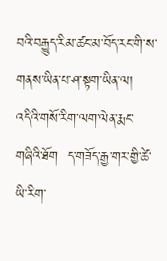བའི་བརྒྱུད་རིམ་ཚང་མ་བོད་རང་གི་ས་གནས་ཡིན་པ་ཤ་སྟག་ཡིན་ལ། འདིའི་གསོ་རིག་ལག་ལེན་རྨང་གཞིའི་ཐོག  ད་གཟོད་རྒྱ་གར་གྱི་ཚེ་ཡི་རིག་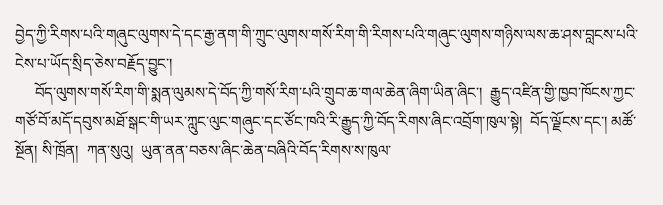བྱེད་ཀྱི་རིགས་པའི་གཞུང་ལུགས་དེ་དང་རྒྱ་ནག་གི་ཀྲུང་ལུགས་གསོ་རིག་གི་རིགས་པའི་གཞུང་ལུགས་གཉིས་ལས་ཆ་ཤས་བླངས་པའི་ངེས་པ་ཡོད་སྲིད་ཅེས་བརྗོད་བྱུང་།
     བོད་ལུགས་གསོ་རིག་གི་སྨན་ལུམས་དེ་བོད་ཀྱི་གསོ་རིག་པའི་གྲུབ་ཆ་གལ་ཆེན་ཞིག་ཡིན་ཞིང་།  རྒྱུད་འཛིན་གྱི་ཁྱབ་ཁོངས་ཀྱང་གཙོ་བོ་མདོ་དབུས་མཐོ་སྒང་གི་ཡར་ཀླུང་ལུང་གཞུང་དང་ཙོང་ཁའི་རི་རྒྱུད་ཀྱི་བོད་རིགས་ཞིང་འབྲོག་ཁུལ་སྟེ།  བོད་ལྗོངས་དང་། མཚོ་སྔོན། སི་ཁྲོན།  ཀན་སུའུ།  ཡུན་ནན་བཅས་ཞིང་ཆེན་བཞིའི་བོད་རིགས་ས་ཁུལ་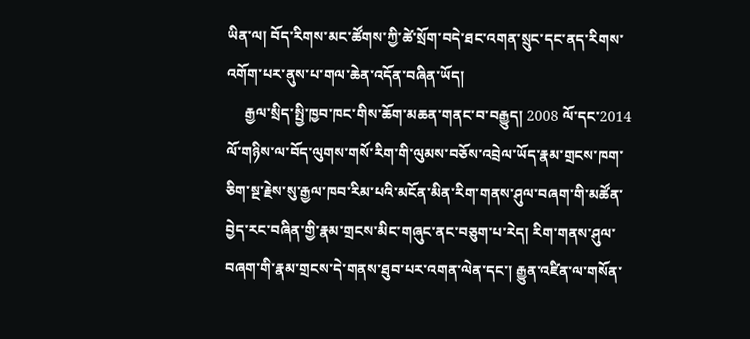ཡིན་ལ། བོད་རིགས་མང་ཚོགས་ཀྱི་ཚེ་སྲོག་བདེ་ཐང་འགན་སྲུང་དང་ནད་རིགས་འགོག་པར་ནུས་པ་གལ་ཆེན་འདོན་བཞིན་ཡོད།
     རྒྱལ་སྲིད་སྤྱི་ཁྱབ་ཁང་གིས་ཆོག་མཆན་གནང་བ་བརྒྱུད། 2008 ལོ་དང་2014 ལོ་གཉིས་ལ་བོད་ལུགས་གསོ་རིག་གི་ལུམས་བཅོས་འབྲེལ་ཡོད་རྣམ་གྲངས་ཁག་ཅིག་སྔ་རྗེས་སུ་རྒྱལ་ཁབ་རིམ་པའི་མངོན་མིན་རིག་གནས་ཤུལ་བཞག་གི་མཚོན་བྱེད་རང་བཞིན་གྱི་རྣམ་གྲངས་མིང་གཞུང་ནང་བཅུག་པ་རེད། རིག་གནས་ཤུལ་བཞག་གི་རྣམ་གྲངས་དེ་གནས་ཐུབ་པར་འགན་ལེན་དང་། རྒྱུན་འཛིན་ལ་གསོན་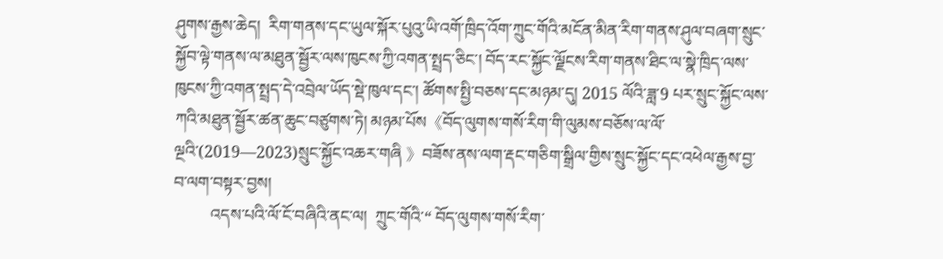ཤུགས་རྒྱས་ཆེད།  རིག་གནས་དང་ཡུལ་སྐོར་པུའུ་ཡི་འགོ་ཁྲིད་འོག་ཀྲུང་གོའི་མངོན་མིན་རིག་གནས་ཤུལ་བཞག་སྲུང་སྐྱོབ་ལྟེ་གནས་ལ་མཐུན་སྦྱོར་ལས་ཁུངས་ཀྱི་འགན་སྤྲད་ཅིང་། བོད་རང་སྐྱོང་ལྗོངས་རིག་གནས་ཐིང་ལ་སྣེ་ཁྲིད་ལས་ཁུངས་ཀྱི་འགན་སྤྲད་དེ་འབྲེལ་ཡོད་སྡེ་ཁུལ་དང་། ཚོགས་སྤྱི་བཅས་དང་མཉམ་དུ། 2015 ལོའི་ཟླ་9 པར་སྲུང་སྐྱོང་ལས་ཀའི་མཐུན་སྦྱོར་ཚན་ཆུང་བཙུགས་ཏེ། མཉམ་པོས《བོད་ལུགས་གསོ་རིག་གི་ལུམས་བཅོས་ལ་ལོ་ལྔའི་(2019—2023)སྲུང་སྐྱོང་འཆར་གཞི 》བཟོས་ནས་ལག་རྡང་གཅིག་སྒྲིལ་གྱིས་སྲུང་སྐྱོང་དང་འཕེལ་རྒྱས་བྱ་བ་ལག་བསྟར་བྱས།
         འདས་པའི་ལོ་ངོ་བཞིའི་ནང་ལ།  ཀྲུང་གོའི་“ བོད་ལུགས་གསོ་རིག་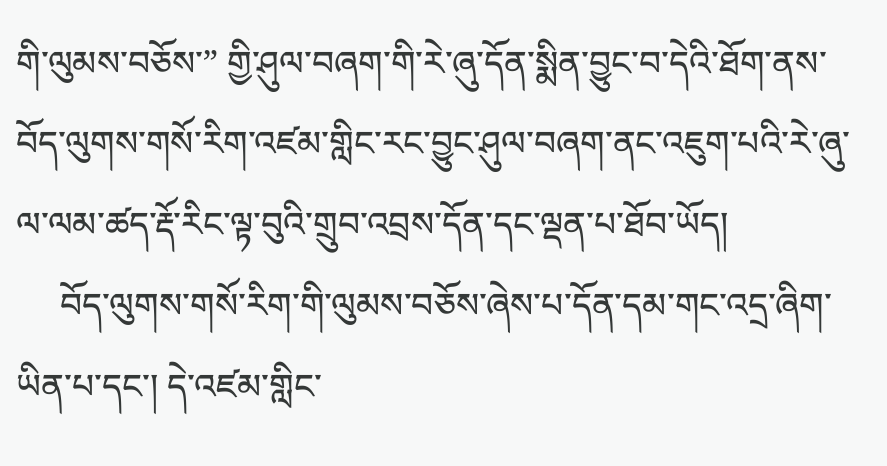གི་ལུམས་བཅོས་” གྱི་ཤུལ་བཞག་གི་རེ་ཞུ་དོན་སྨིན་བྱུང་བ་དེའི་ཐོག་ནས་བོད་ལུགས་གསོ་རིག་འཛམ་གླིང་རང་བྱུང་ཤུལ་བཞག་ནང་འཇུག་པའི་རེ་ཞུ་ལ་ལམ་ཚད་རྡོ་རིང་ལྟ་བུའི་གྲུབ་འབྲས་དོན་དང་ལྡན་པ་ཐོབ་ཡོད།
     བོད་ལུགས་གསོ་རིག་གི་ལུམས་བཅོས་ཞེས་པ་དོན་དམ་གང་འདྲ་ཞིག་ཡིན་པ་དང་། དེ་འཛམ་གླིང་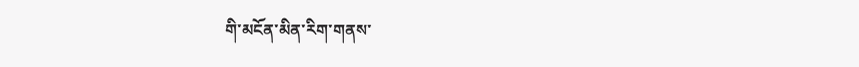གི་མངོན་མིན་རིག་གནས་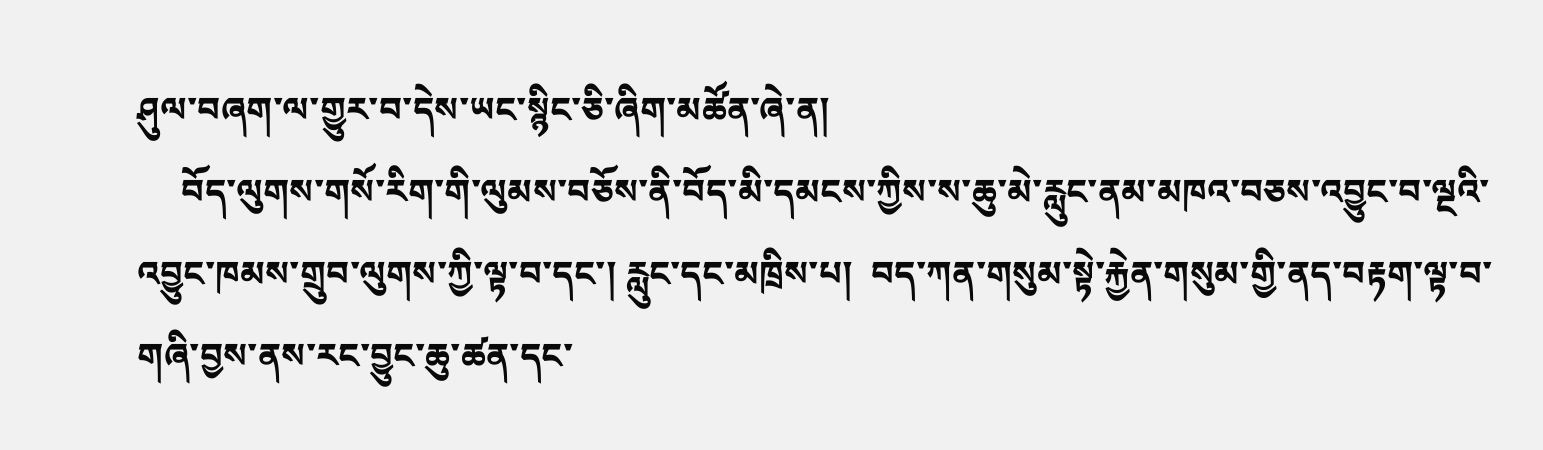ཤུལ་བཞག་ལ་གྱུར་བ་དེས་ཡང་སྙིང་ཅི་ཞིག་མཚོན་ཞེ་ན།
     བོད་ལུགས་གསོ་རིག་གི་ལུམས་བཅོས་ནི་བོད་མི་དམངས་ཀྱིས་ས་ཆུ་མེ་རླུང་ནམ་མཁའ་བཅས་འབྱུང་བ་ལྔའི་འབྱུང་ཁམས་གྲུབ་ལུགས་ཀྱི་ལྟ་བ་དང་། རླུང་དང་མཁྲིས་པ།  བད་ཀན་གསུམ་སྟེ་རྐྱེན་གསུམ་གྱི་ནད་བརྟག་ལྟ་བ་གཞི་བྱས་ནས་རང་བྱུང་ཆུ་ཚན་དང་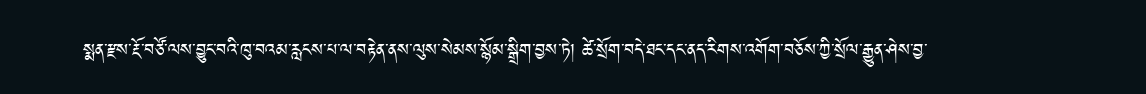སྨན་རྫས་རྔོ་བཙོ་ལས་བྱུང་བའི་ཁུ་བའམ་རླངས་པ་ལ་བརྟེན་ནས་ལུས་སེམས་སྙོམ་སྒྲིག་བྱས་ཏེ། ཚེ་སྲོག་བདེ་ཐང་དང་ནད་རིགས་འགོག་བཅོས་ཀྱི་སྲོལ་རྒྱུན་ཤེས་བྱ་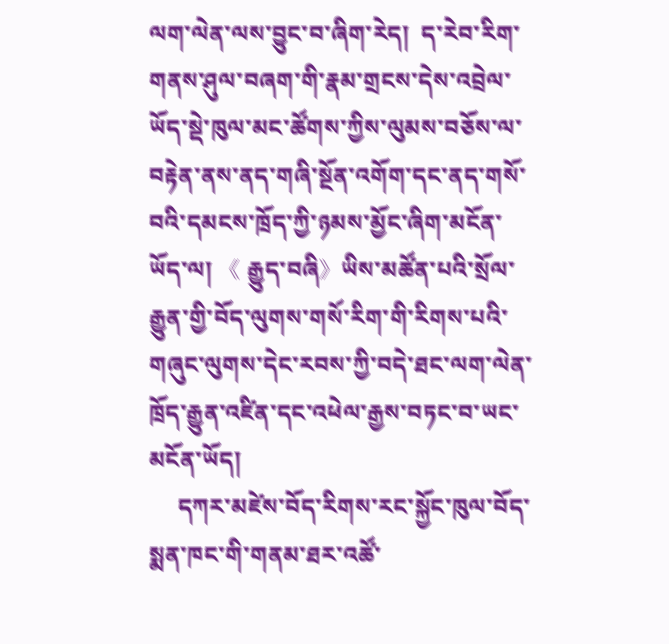ལག་ལེན་ལས་བྱུང་བ་ཞིག་རེད།  ད་རེབ་རིག་གནས་ཤུལ་བཞག་གི་རྣམ་གྲངས་དེས་འབྲེལ་ཡོད་སྡེ་ཁུལ་མང་ཚོགས་ཀྱིས་ལུམས་བཅོས་ལ་བརྟེན་ནས་ནད་གཞི་སྔོན་འགོག་དང་ནད་གསོ་བའི་དམངས་ཁྲོད་ཀྱི་ཉམས་མྱོང་ཞིག་མངོན་ཡོད་ལ། 《 རྒྱུད་བཞི》ཡིས་མཚོན་པའི་སྲོལ་རྒྱུན་གྱི་བོད་ལུགས་གསོ་རིག་གི་རིགས་པའི་གཞུང་ལུགས་དེང་རབས་ཀྱི་བདེ་ཐང་ལག་ལེན་ཁྲོད་རྒྱུན་འཛིན་དང་འཕེལ་རྒྱས་བཏང་བ་ཡང་མངོན་ཡོད།
     དཀར་མཛེས་བོད་རིགས་རང་སྐྱོང་ཁུལ་བོད་སྨན་ཁང་གི་གནམ་ཐར་འཚོ་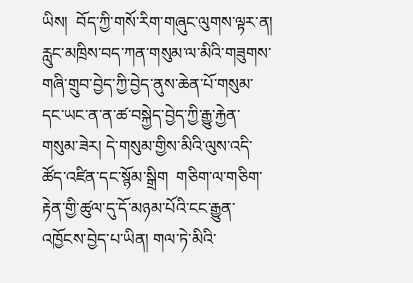ཡིས།  བོད་ཀྱི་གསོ་རིག་གཞུང་ལུགས་ལྟར་ན། རླུང་མཁྲིས་བད་ཀན་གསུམ་ལ་མིའི་གཟུགས་གཞི་གྲུབ་བྱེད་ཀྱི་བྱེད་ནུས་ཆེན་པོ་གསུམ་དང་ཡང་ན་ན་ཚ་བསྐྱེད་བྱེད་ཀྱི་རྒྱུ་རྐྱེན་གསུམ་ཟེར། དེ་གསུམ་གྱིས་མིའི་ལུས་འདི་ཚོད་འཛིན་དང་སྙོམ་སྒྲིག  གཅིག་ལ་གཅིག་རྟེན་གྱི་ཚུལ་དུ་དོ་མཉམ་པོའི་ངང་རྒྱུན་འཁྱོངས་བྱེད་པ་ཡིན། གལ་ཏེ་མིའི་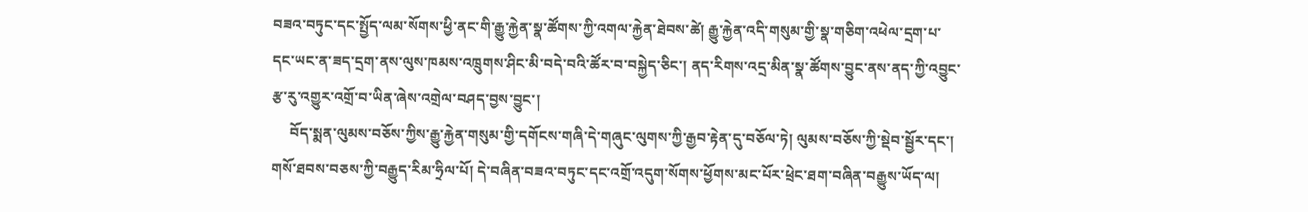བཟའ་བཏུང་དང་སྤྱོད་ལམ་སོགས་ཕྱི་ནང་གི་རྒྱུ་རྐྱེན་སྣ་ཚོགས་ཀྱི་འགལ་རྐྱེན་ཐེབས་ཚེ། རྒྱུ་རྐྱེན་འདི་གསུམ་གྱི་སྣ་གཅིག་འཕེལ་དྲག་པ་དང་ཡང་ན་ཟད་དྲག་ནས་ལུས་ཁམས་འཁྲུགས་ཤིང་མི་བདེ་བའི་ཚོར་བ་བསྐྱེད་ཅིང་། ནད་རིགས་འདྲ་མིན་སྣ་ཚོགས་བྱུང་ནས་ནད་ཀྱི་འབྱུང་རྩ་རུ་འགྱུར་འགྲོ་བ་ཡིན་ཞེས་འགྲེལ་བཤད་བྱས་བྱུང་།
     བོད་སྨན་ལུམས་བཅོས་ཀྱིས་རྒྱུ་རྐྱེན་གསུམ་གྱི་དགོངས་གཞི་དེ་གཞུང་ལུགས་ཀྱི་རྒྱབ་རྟེན་དུ་བཅོལ་ཏེ། ལུམས་བཅོས་ཀྱི་སྡེབ་སྦྱོར་དང་།  གསོ་ཐབས་བཅས་ཀྱི་བརྒྱུད་རིམ་ཧྲིལ་པོ། དེ་བཞིན་བཟའ་བཏུང་དང་འགྲོ་འདུག་སོགས་ཕྱོགས་མང་པོར་ཕྲེང་ཐག་བཞིན་བརྒྱུས་ཡོད་ལ།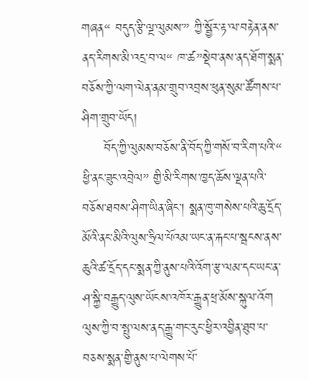གཞན“ བདུད་རྩི་ལྔ་ལུམས་” ཀྱི་སྦྱོར་རྟ་ལ་བརྟེན་ནས་ནད་རིགས་མི་འདྲ་བ་ལ“ ཁ་ཚ”སྡེབ་ནས་ནད་ཐོག་སྨན་བཅོས་ཀྱི་ལག་ལེན་ནམ་གྲུབ་འབྲས་ཕུན་སུམ་ཚོགས་པ་ཤིག་གྲུབ་ཡོད།
     བོད་ཀྱི་ལུམས་བཅོས་ནི་བོད་ཀྱི་གསོ་བ་རིག་པའི་“ ཕྱི་ནང་ཟུང་འབྲེལ” གྱི་མི་རིགས་ཁྱད་ཆོས་ལྡན་པའི་བཅོས་ཐབས་ཤིག་ཡིན་ཞིང་། སྨན་ཁུ་གསེས་པའི་ཆུ་དྲོད་མོའི་ནང་མིའི་ལུས་ཧྲིལ་པོའམ་ཡང་ན་རྐང་པ་སྦངས་ནས་ཆུའི་ཚ་དྲོད་དང་སྨན་ཀྱི་ནུས་པའི་འོག་རྩ་ལམ་དང་ཡང་ན་ཤ་སྐྱི་བརྒྱུད་ལུས་ཡོངས་འཁོར་རྒྱུན་ཕྲ་མོས་སྐུལ་འོག  ལུས་ཀྱི་བ་སྤུ་ལས་ནད་རྒྱུ་གང་རུང་ཕྱིར་འབྱིན་ཐུབ་པ་བཅས་སྨན་གྱི་ནུས་པ་ལེགས་པོ་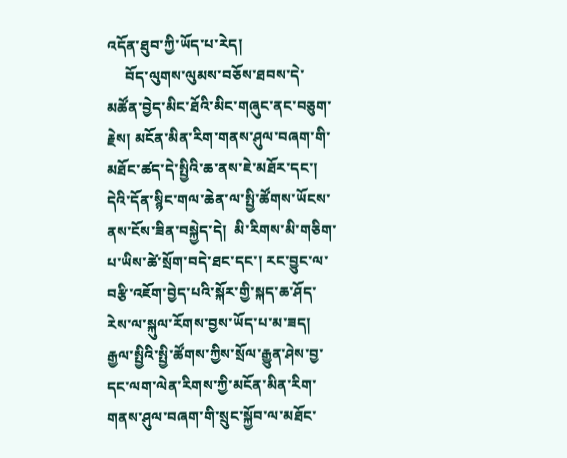འདོན་ཐུབ་ཀྱི་ཡོད་པ་རེད།
     བོད་ལུགས་ལུམས་བཅོས་ཐབས་དེ་མཚོན་བྱེད་མིང་ཐོའི་མིང་གཞུང་ནང་བཅུག་རྗེས། མངོན་མིན་རིག་གནས་ཤུལ་བཞག་གི་མཐོང་ཚད་དེ་སྤྱིའི་ཆ་ནས་ཇེ་མཐོར་དང་།  དེའི་དོན་སྙིང་གལ་ཆེན་ལ་སྤྱི་ཚོགས་ཡོངས་ནས་ངོས་ཟིན་བསྐྱེད་དེ།  མི་རིགས་མི་གཅིག་པ་ཡིས་ཚེ་སྲོག་བདེ་ཐང་དང་། རང་བྱུང་ལ་བརྩི་འཇོག་བྱེད་པའི་སྐོར་གྱི་སྐད་ཆ་ཤོད་རེས་ལ་སྐུལ་རོགས་བྱས་ཡོད་པ་མ་ཟད།  རྒྱལ་སྤྱིའི་སྤྱི་ཚོགས་ཀྱིས་སྲོལ་རྒྱུན་ཤེས་བྱ་དང་ལག་ལེན་རིགས་ཀྱི་མངོན་མིན་རིག་གནས་ཤུལ་བཞག་གི་སྲུང་སྐྱོབ་ལ་མཐོང་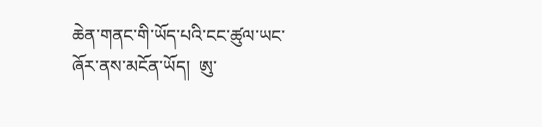ཆེན་གནང་གི་ཡོད་པའི་ངང་ཚུལ་ཡང་ཞོར་ནས་མངོན་ཡོད།  ཨུ་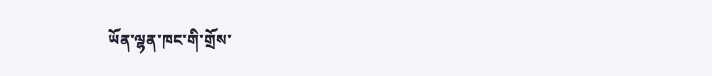ཡོན་ལྷན་ཁང་གི་གྲོས་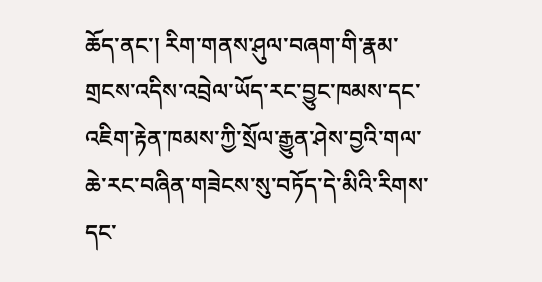ཆོད་ནང་། རིག་གནས་ཤུལ་བཞག་གི་རྣམ་གྲངས་འདིས་འབྲེལ་ཡོད་རང་བྱུང་ཁམས་དང་འཇིག་རྟེན་ཁམས་ཀྱི་སྲོལ་རྒྱུན་ཤེས་བྱའི་གལ་ཆེ་རང་བཞིན་གཟེངས་སུ་བཏོད་དེ་མིའི་རིགས་དང་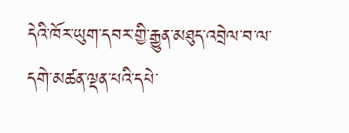དེའི་ཁོར་ཡུག་དབར་གྱི་རྒྱུན་མཐུད་འབྲེལ་བ་ལ་དགེ་མཚན་ལྡན་པའི་དཔེ་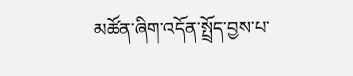མཚོན་ཞིག་འདོན་སྤྲོད་བྱས་པ་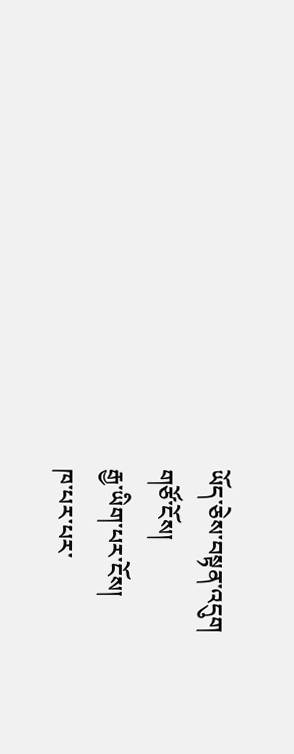ཡོད་ཅེས་བསྟན་འདུག
གཙོ་ངོས།
རྒྱ་ཡིག་པར་ངོས།
ཁ་པར་པར་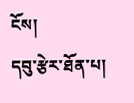ངོས།
དབུ་རྩེར་ཐོན་པ།